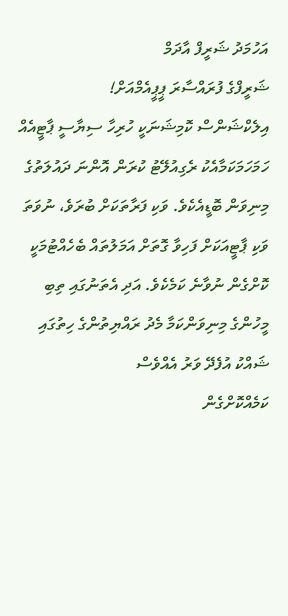އަހުމަދު ޝަރީފް އާދަމް
ޝަރީފްގެ ފުރައްސާރަ ޕީޕީއެމްއަށް!
އިލެކްޝަންސް ކޮމިޝަނަކީ ހުރިހާ ސިޔާސީ ޕާޓީއެއް ހަމަހަމަކަމާއެކު ރެގިއުލޭޓު ކުރަން އޮންނަ ދައުލަތުގެ މިނިވަން ބޮޑީއެކެވެ. ވަކި ފަރާތަކަށް ބުރަވެ، ނުވަތަ ވަކި ޕާޓީއަކަށް ފަހިވާ ގޮތަށް އަމަލުތައް ބެހެއްޓުމަކީ ކޮށްގެން ނުވާނެ ކަމެކެވެ. އަދި އެތަނުގައި ތިބި މީހުންގެ މިނިވަންކަމާ މެދު ރައްޔިތުންގެ ހިތުގައި ޝައްކު އުފެދޭ ވަރު އެއްވެސް
ކަމެއްކޮށްގެން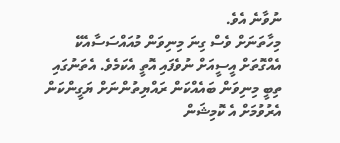ނުވާނެ އެވެ.
މިހާތަނަށް ވެސް ގިނަ މިނިވަން މުއައްސަސާއެކޭ އެއްގޮތަށް އީސީއަށް ނުވެފައި އޮތީ އެކަމެވެ. އެތަނުގައި ތިބީ މިނިވަން ބައެއްކަން ރައްޔިތުންނަށް ޔަގީންކަން އެރުވުމަށް އެ ކޮމިޝަން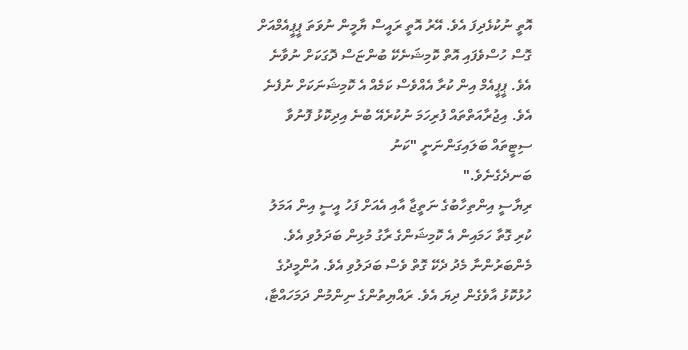އޮތީ ނުކުޅެދިފަ އެވެ. އޭރު އޮތީ ރައީސް ޔާމީން ނުވަތަ ޕީޕީއެމްއަށް ގޮސް ހުސްވެފައި އޮތް ކޮމިޝަނެކޭ ބުންޏަސް ދޮގަކަށް ނުވާނެ އެވެ. ޕީޕީއެމް އިން ކުރާ އެއްވެސް ކަމެއް އެ ކޮމިޝަނަކަށް ނުފެނެ އެވެ. އިޖުރާއަތްތައް ފުރިހަމަ ނުކުރެއޭ ބުނެ އިދިކޮޅު ފޮނުވާ ސިޓީތައް ބަލައިގަންނަނީ "ކަނު
ބަނދެގެނެވެ."
ރިޔާސީ އިންތިހާބުގެ ނަތީޖާ އާއި އެއަށް ފަހު އީސީ އިން އަމަލު ކުރި ގޮތާ ހަމައިން އެ ކޮމިޝަންގެ ރާގު މުޅިން ބަދަލުވި އެވެ. މެންބަރުންނާ މެދު ދެކޭ ގޮތް ވެސް ބަދަލުވި އެވެ. އުންމީދުގެ ހުޅުކޮޅު އާވެގެން ދިޔަ އެވެ. ރައްޔިތުންގެ ނިންމުން ދަމަހައްޓާ،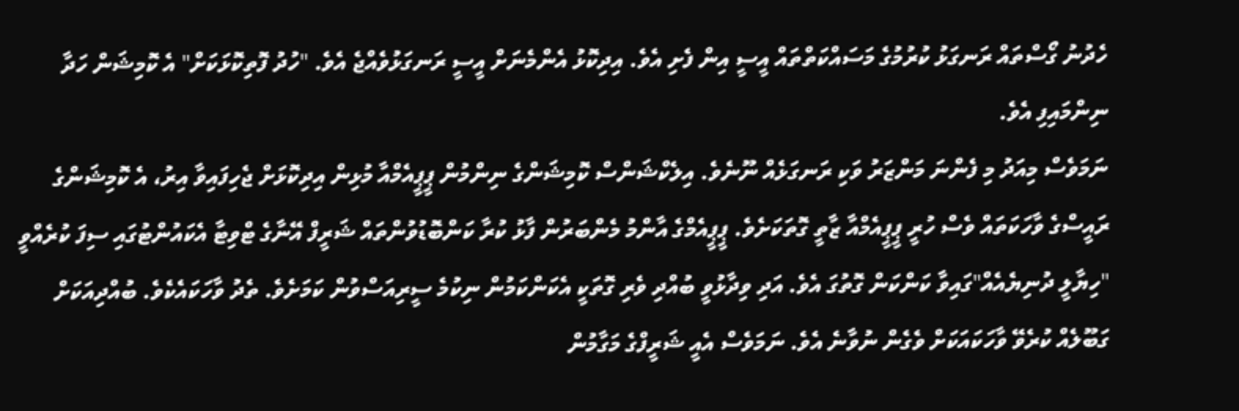ހެދުނު ގޯސްތައް ރަނގަޅު ކުރުމުގެ މަސައްކަތްތައް އީސީ އިން ފެށި އެވެ. އިދިކޮޅު އެންމެނަށް އީސީ ރަނގަޅުވެއްޖެ އެވެ. "ހުދު ފޮތިކޮޅަކަށް" އެ ކޮމިޝަން ހަދާ ނިންމައިފި އެވެ.
ނަމަވެސް މިއަދު މި ފެންނަ މަންޒަރު ވަކި ރަނގަޅެއް ނޫނެވެ. އިލެކްޝަންސް ކޮމިޝަންގެ ނިންމުން ޕީޕީއެމްއާ މުޅިން އިދިކޮޅަށް ޖެހިފައިވާ އިރު، އެ ކޮމިޝަންގެ ރައީސްގެ ވާހަކަތައް ވެސް ހުރީ ޕީޕީއެމްއާ ޒާތީ ގޮތަކަށެވެ. ޕީޕީއެމްގެ އާންމު މެންބަރުން ފާޅު ކުރާ ކަންބޮޑުވުންތައް ޝަރީފް އޭނާގެ ޓްވިޓާ އެކައުންޓުގައި ސިފަ ކުރެއްވީ "ހިޔާލީ ދުނިޔެއެއް"ގައިވާ ކަންކަން ގޮތުގަ އެވެ. އަދި ވިދާޅުވީ ބުއްދި ވެރި ގޮތަކީ އެކަންކަމުން ނިކުމެ ސީރިއަސްވުން ކަމަށެވެ. ތެދު ވާހަކައެކެވެ. ބުއްދިއަކަށް ގަބޫލެއް ކުރެވޭ ވާހަކައަކަށް ވެގެން ނުވާނެ އެވެ. ނަމަވެސް އެއީ ޝަރީފްގެ މަގާމުން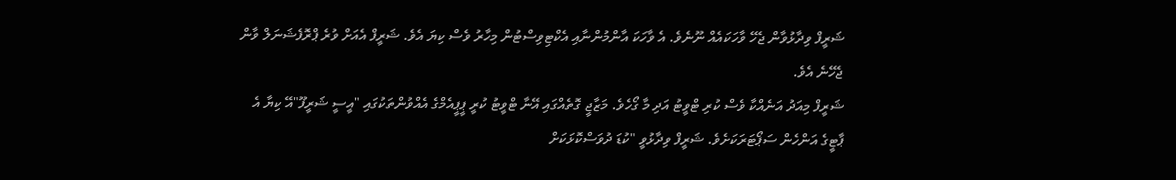ޝަރީފް ވިދާޅުވާން ޖެހޭ ވާހަކައެއް ނޫނެވެ. އެ ވާހަކަ އާންމުންނާއި އެކްޓިވިސްޓުން މިހާރު ވެސް ކިޔަ އެވެ. ޝަރީފް އެއަށް ވުރެ ޕްރޮފެޝަނަލް ވާން ޖެހޭނެ އެވެ.
ޝަރީފް މިއަދު އަނެއްކާ ވެސް ކުރި ޓްވީޓު އަދި މާ ގޯހެވެ. މަޒާޖީ ގޮތެއްގައި އޭނާ ޓްވީޓު ކުރީ ޕީޕީއެމްގެ އެއްވުންތަކުގައި "އީސީ ޝަރީފޫ"އޭ ކިޔާ އެ ޕާޓީގެ އަންހެން ސަޕޯޓަރަކަށެވެ. ޝަރީފް ވިދާޅުވީ "ކުޑަ ދުވަސްކޮޅަކަށް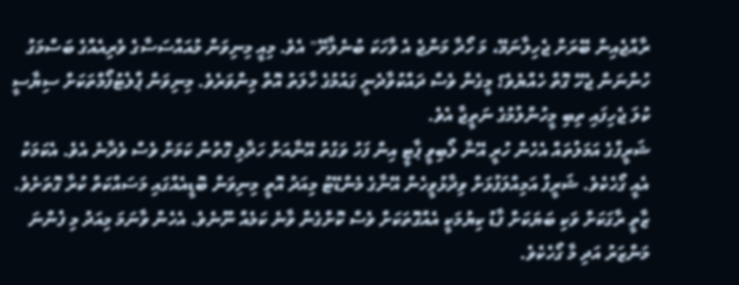ރާއްޖެއިން ބޭރަށް ޖެހިލާނަމޭ، މަ ހޯދާ މަންޖެ އެ ވާހަކަ ބުނެލާށޭ" އެވެ. މިއީ މިނިވަން މުއައްސަސާގެ ވެރިއެއްގެ ބަސްމަގު ހުންނަން ޖެހޭ ގޮތް ހެއްޔެވެ؟ މީގެން ވެސް ދައްކުވާދެނީ ގައުމުގެ ހާލަތު އޮތް މިންވަރެވެ. މިނިވަން ޕްލެޓުފޯމްތަކަށް ސިޔާސީ ކުލަ ޖެހިފައި ތިބި މީހުންލުމުގެ ނަތީޖާ އެވެ.
ޝަރީފްގެ އަމަލުތައް އެހެން ހުރީ އޭނާ ލޯބިވީ ޕާޓީ އިން ފަހު ވަގުތު އޭނާއަށް ހަދާލި ގޮތުން ކަމަށް ވެސް ވެދާނެ އެވެ. އެކަމަކު އެއީ ގޯހެކެވެ. ޝަރީފް އަމިއްލަފުޅަށް ވިދާޅުވީހެން އޭނާގެ މެންޑޭޓު މިއަދު އޮތީ މިނިވަން ބޮޑީއެއްގައި މަސައްކަތް ކުރާ ގޮތަށެވެ. ޒާތީ ރާގަކަށް ވަކި ބަޔަކަށް ފާޑު ކިޔުމަކީ އެއްގޮތަކަށް ވެސް ކޮށްގެން ވާނެ ކަމެއް ނޫނެވެ. އެހެން ވާނަމަ މިއަދު މި ފެންނަ މަންޒަރު އަދި މާ ގޯހެކެވެ.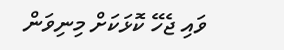ވައި ޖެހޭ ކޮޅަކަށް މިނިވަން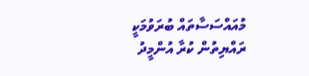މުއައްސަސާތައް ބުރަވުމަކީ ރައްޔިތުން ކުރާ އުންމީދު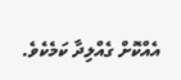އެއްކޮށް ގެއްލިދާ ކަމެކެވެ.